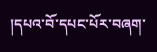།དཔའ་བོ་དཔང་པོར་བཞག་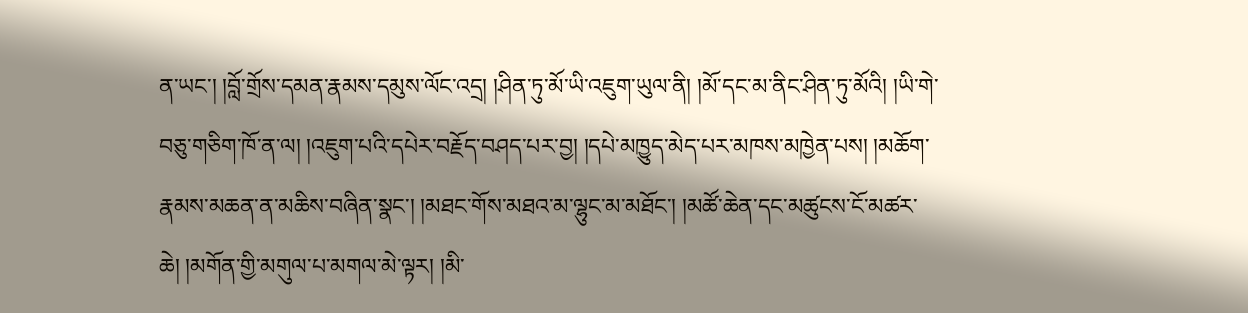ན་ཡང་། །བློ་གྲོས་དམན་རྣམས་དམུས་ལོང་འདྲ། །ཤིན་ཏུ་མོ་ཡི་འཇུག་ཡུལ་ནི། །མོ་དང་མ་ནིང་ཤིན་ཏུ་མོའི། །ཡི་གེ་བཅུ་གཅིག་ཁོ་ན་ལ། །འཇུག་པའི་དཔེར་བརྗོད་བཤད་པར་བྱ། །དཔེ་མཁྱུད་མེད་པར་མཁས་མཁྱེན་པས། །མཆོག་རྣམས་མཆན་ན་མཆིས་བཞིན་སྣང་། །མཐང་གོས་མཐའ་མ་ལྷུང་མ་མཐོང་། །མཚོ་ཆེན་དང་མཚུངས་ངོ་མཚར་ཆེ། །མགོན་གྱི་མགུལ་པ་མགལ་མེ་ལྟར། །མི་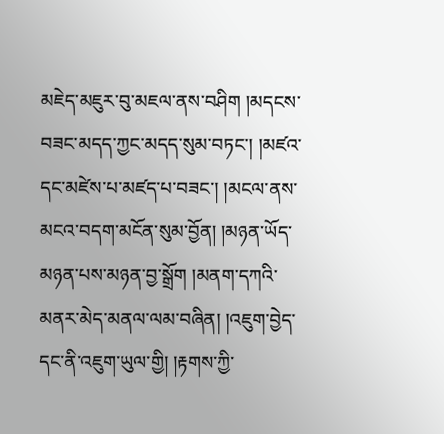མཇེད་མཇུར་བུ་མཇལ་ནས་བཤིག །མདངས་བཟང་མདད་ཀྱང་མདད་སུམ་བཏང་། །མཛའ་དང་མཛེས་པ་མཛད་པ་བཟང་། །མངལ་ནས་མངའ་བདག་མངོན་སུམ་བྱོན། །མཉན་ཡོད་མཉན་པས་མཉན་བྱ་སྒྲོག །མནག་དཀའི་མནར་མེད་མནལ་ལམ་བཞིན། །འཇུག་བྱེད་དང་ནི་འཇུག་ཡུལ་གྱི། །རྟགས་ཀྱི་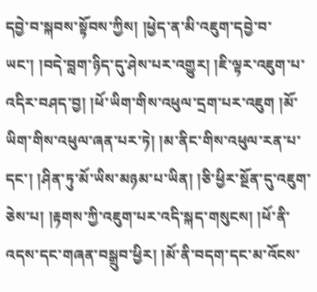དབྱེ་བ་སྐབས་སྟོབས་ཀྱིས། །ཕྱེད་ན་མི་འཇུག་དབྱེ་བ་ཡང་། །བདེ་བླག་ཉིད་དུ་ཤེས་པར་འགྱུར། །ཇི་ལྟར་འཇུག་པ་འདིར་བཤད་བྱ། །ཕོ་ཡིག་གིས་འཕུལ་དྲག་པར་འཇུག །མོ་ཡིག་གིས་འཕུལ་ཞན་པར་ཏེ། །མ་ནིང་གིས་འཕུལ་རན་པ་དང་། །ཤིན་ཏུ་མོ་ཡིས་མཉམ་པ་ཡིན། །ཅི་ཕྱིར་སྔོན་དུ་འཇུག་ཅེས་པ། །རྟགས་ཀྱི་འཇུག་པར་འདི་སྐད་གསུངས། །ཕོ་ནི་འདས་དང་གཞན་བསྒྲུབ་ཕྱིར། །མོ་ནི་བདག་དང་མ་འོངས་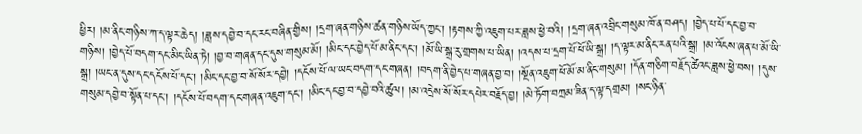ཕྱིར། །མ་ནིང་གཉིས་ཀ་ད་ལྟར་ཆེད། །ཟླས་དབྱེ་བ་དང་རང་བཞིན་གྱིས། །དྲག་ཞན་གཉིས་ཚན་གཉིས་ཡོད་ཀྱང་། །རྟགས་ཀྱི་འཇུག་པར་ཟླས་ཕྱེ་བའི། །དྲག་ཞན་འབྲིང་གསུམ་ཁོ་ན་བཤད། །བྱེད་པ་པོ་དང་བྱ་བ་གཉིས། །བྱེད་པོ་བདག་དང་མིང་ཡིན་ཏེ། །བྱ་བ་གཞན་དང་དུས་གསུམ་མོ། །མིང་དང་བྱེད་པོ་མ་ནིང་དང་། །མོ་ཡི་སྒྲ་རུ་གྲགས་པ་ཡིན། །འདས་པ་དྲག་པོ་ཕོ་ཡི་སྒྲ། །ད་ལྟར་མ་ནིང་རན་པའི་སྒྲ། །མ་འོངས་ཞན་པ་མོ་ཡི་སྒྲ། །ཡང་ན་དུས་དང་དངོས་པོ་དང་། །མིང་དང་བྱ་བ་སོ་སོར་དབྱེ། །དངོས་པོ་ལ་ཡང་བདག་དང་གཞན། །བདག་ནི་བྱེད་པ་གཞན་བྱ་བ། །སྔོན་འཇུག་ཕོ་མོ་མ་ནིང་གསུམ། །དོན་གཅིག་བརྗོད་ཚེའང་ཟླས་ཕྱེ་བས། །དུས་གསུམ་དབྱེ་བ་སྟོན་པ་དང་། །དངོས་པོ་བདག་དང་གཞན་འཇུག་དང་། །མིང་དང་བྱ་བ་དབྱེ་བའི་ཚུལ། །མ་འདྲེས་སོ་སོར་དཔེར་བརྗོད་བྱ། །མེ་ཏོག་བཀྲམ་ཟིན་ད་ལྟ་དགྲམ། །སང་ཉིན་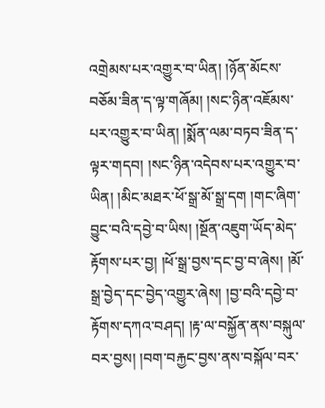འགྲེམས་པར་འགྱུར་བ་ཡིན། །ཉོན་མོངས་བཅོམ་ཟིན་ད་ལྟ་གཞོམ། །སང་ཉིན་འཇོམས་པར་འགྱུར་བ་ཡིན། །སྨོན་ལམ་བཏབ་ཟིན་ད་ལྟར་གདབ། །སང་ཉིན་འདེབས་པར་འགྱུར་བ་ཡིན། །མིང་མཐར་ཕོ་སྒྲ་མོ་སྒྲ་དག །གང་ཞིག་བྱུང་བའི་དབྱེ་བ་ཡིས། །སྔོན་འཇུག་ཡོད་མེད་རྟོགས་པར་བྱ། །ཕོ་སྒྲ་བྱས་དང་བྱ་བ་ཞེས། །མོ་སྒྲ་བྱེད་དང་བྱེད་འགྱུར་ཞེས། །བྱ་བའི་དབྱེ་བ་རྟོགས་དཀའ་བཤད། །རྟ་ལ་བསྐྱོན་ནས་བསྐུལ་བར་བྱས། །བག་བརྐྱང་བྱས་ནས་བསྐོལ་བར་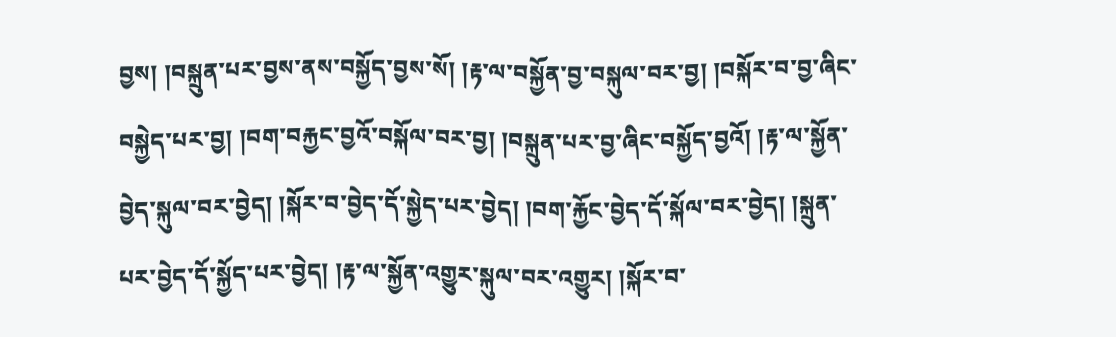བྱས། །བསྐྲུན་པར་བྱས་ནས་བསྐྱོད་བྱས་སོ། །རྟ་ལ་བསྐྱོན་བྱ་བསྐུལ་བར་བྱ། །བསྐོར་བ་བྱ་ཞིང་བསྐྱེད་པར་བྱ། །བག་བརྐྱང་བྱའོ་བསྐོལ་བར་བྱ། །བསྐྲུན་པར་བྱ་ཞིང་བསྐྱོད་བྱའོ། །རྟ་ལ་སྐྱོན་བྱེད་སྐུལ་བར་བྱེད། །སྐོར་བ་བྱེད་དོ་སྐྱེད་པར་བྱེད། །བག་རྐྱོང་བྱེད་དོ་སྐོལ་བར་བྱེད། །སྐྲུན་པར་བྱེད་དོ་སྐྱོད་པར་བྱེད། །རྟ་ལ་སྐྱོན་འགྱུར་སྐུལ་བར་འགྱུར། །སྐོར་བ་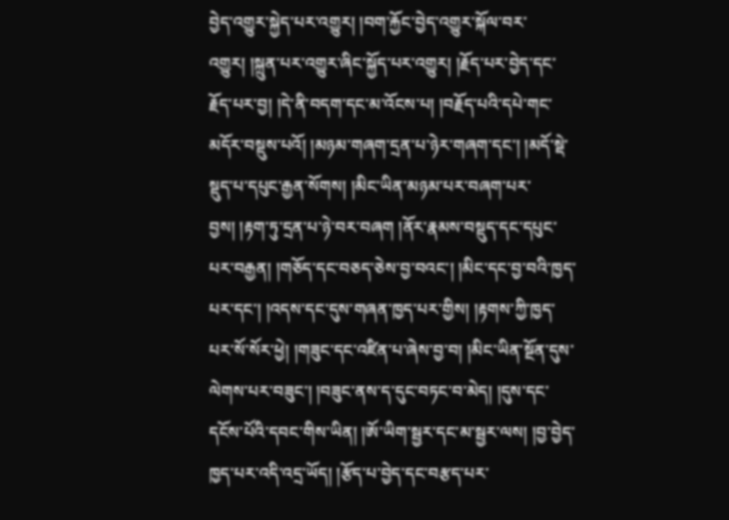བྱེད་འགྱུར་སྐྱེད་པར་འགྱུར། །བག་རྐྱོང་བྱེད་འགྱུར་སྐོལ་བར་འགྱུར། །སྐྲུན་པར་འགྱུར་ཞིང་སྐྱོད་པར་འགྱུར། །རྗོད་པར་བྱེད་དང་རྗོད་པར་བྱ། །དེ་ནི་བདག་དང་མ་འོངས་པ། །བརྗོད་པའི་དཔེ་གང་མདོར་བསྡུས་པའོ། །མཉམ་གཞག་དྲན་པ་ཉེར་གཞག་དང་། །མདོ་སྡེ་སྡུད་པ་དཔུང་རྒྱན་སོགས། །མིང་ཡིན་མཉམ་པར་བཞག་པར་བྱས། །རྟག་ཏུ་དྲན་པ་ཉེ་བར་བཞག །ནོར་རྣམས་བསྡུད་དང་དཔུང་པར་བརྒྱན། །གཅོད་དང་བཅད་ཅེས་བྱ་བའང་། །མིང་དང་བྱ་བའི་ཁྱད་པར་དང་། །འདས་དང་དུས་གཞན་ཁྱད་པར་གྱིས། །རྟགས་ཀྱི་ཁྱད་པར་སོ་སོར་ཕྱེ། །གཟུང་དང་འཛིན་པ་ཞེས་བྱ་བ། །མིང་ཡིན་སྔོན་དུས་ལེགས་པར་བཟུང་། །བཟུང་ནས་ད་དུང་བཏང་བ་མེད། །དུས་དང་དངོས་པོའི་དབང་གིས་ཡིན། །ཨོ་ཡིག་སྦྱར་དང་མ་སྦྱར་ལས། །བྱ་བྱེད་ཁྱད་པར་འདི་འདྲ་ཡོད། །རྩོད་པ་བྱེད་དང་བརྩད་པར་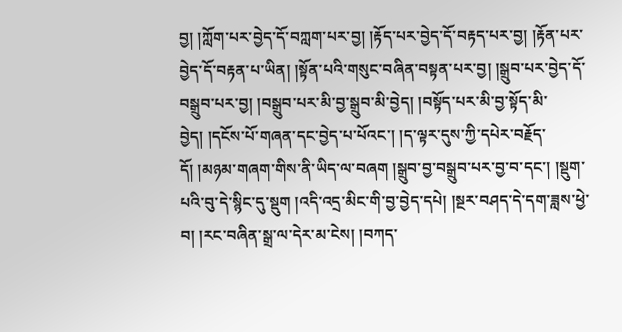བྱ། །ཀློག་པར་བྱེད་དོ་བཀླག་པར་བྱ། །རྟོད་པར་བྱེད་དོ་བརྟད་པར་བྱ། །རྟོན་པར་བྱེད་དོ་བརྟན་པ་ཡིན། །སྟོན་པའི་གསུང་བཞིན་བསྟན་པར་བྱ། །སྒྲུབ་པར་བྱེད་དོ་བསྒྲུབ་པར་བྱ། །བསྒྲུབ་པར་མི་བྱ་སྒྲུབ་མི་བྱེད། །བསྟོད་པར་མི་བྱ་སྟོད་མི་བྱེད། །དངོས་པོ་གཞན་དང་བྱེད་པ་པོའང་། །ད་ལྟར་དུས་ཀྱི་དཔེར་བརྗོད་དོ། །མཉམ་གཞག་གིས་ནི་ཡིད་ལ་བཞག །སྒྲུབ་བྱ་བསྒྲུབ་པར་བྱ་བ་དང་། །སྡུག་པའི་བུ་དེ་སྙིང་དུ་སྡུག །འདི་འདྲ་མིང་གི་བྱ་བྱེད་དཔེ། །སྔར་བཤད་དེ་དག་ཟླས་ཕྱེ་བ། །རང་བཞིན་སྒྲ་ལ་དེར་མ་ངེས། །བཀད་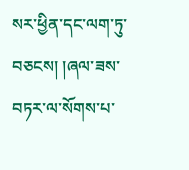སར་ཕྱིན་དང་ལག་ཏུ་བཅངས། །ཞལ་ཟས་བཏར་ལ་སོགས་པ་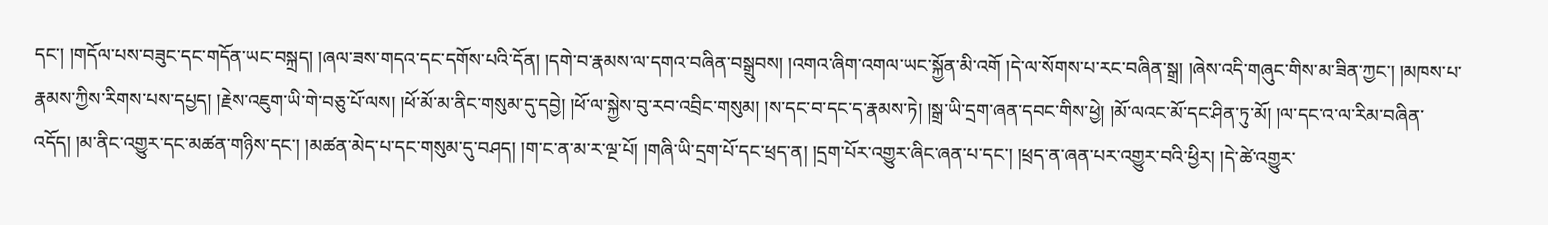དང་། །གདོལ་པས་བཟུང་དང་གདོན་ཡང་བསྐྲད། །ཞལ་ཟས་གདའ་དང་དགོས་པའི་དོན། །དགེ་བ་རྣམས་ལ་དགའ་བཞིན་བསྒྲུབས། །འགའ་ཞིག་འགལ་ཡང་སྐྱོན་མི་འགོ །དེ་ལ་སོགས་པ་རང་བཞིན་སྒྲ། །ཞེས་འདི་གཞུང་གིས་མ་ཟིན་ཀྱང་། །མཁས་པ་རྣམས་ཀྱིས་རིགས་པས་དཔྱད། །རྗེས་འཇུག་ཡི་གེ་བཅུ་པོ་ལས། །ཕོ་མོ་མ་ནིང་གསུམ་དུ་དབྱེ། །ཕོ་ལ་སྐྱེས་བུ་རབ་འབྲིང་གསུམ། །ས་དང་བ་དང་ད་རྣམས་ཏེ། །སྒྲ་ཡི་དྲག་ཞན་དབང་གིས་ཕྱེ། །མོ་ལའང་མོ་དང་ཤིན་ཏུ་མོ། །ལ་དང་འ་ལ་རིམ་བཞིན་འདོད། །མ་ནིང་འགྱུར་དང་མཚན་གཉིས་དང་། །མཚན་མེད་པ་དང་གསུམ་དུ་བཤད། །ག་ང་ན་མ་ར་ལྔ་པོ། །གཞི་ཡི་དྲག་པོ་དང་ཕྲད་ན། །དྲག་པོར་འགྱུར་ཞིང་ཞན་པ་དང་། །ཕྲད་ན་ཞན་པར་འགྱུར་བའི་ཕྱིར། །དེ་ཚེ་འགྱུར་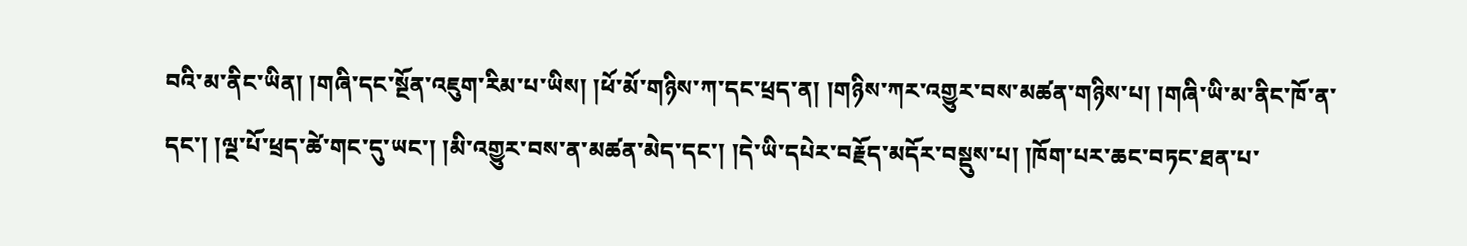བའི་མ་ནིང་ཡིན། །གཞི་དང་སྔོན་འཇུག་རིམ་པ་ཡིས། །ཕོ་མོ་གཉིས་ཀ་དང་ཕྲད་ན། །གཉིས་ཀར་འགྱུར་བས་མཚན་གཉིས་པ། །གཞི་ཡི་མ་ནིང་ཁོ་ན་དང་། །ལྔ་པོ་ཕྲད་ཚེ་གང་དུ་ཡང་། །མི་འགྱུར་བས་ན་མཚན་མེད་དང་། །དེ་ཡི་དཔེར་བརྗོད་མདོར་བསྡུས་པ། །ཁོག་པར་ཆང་བཏང་ཐན་པ་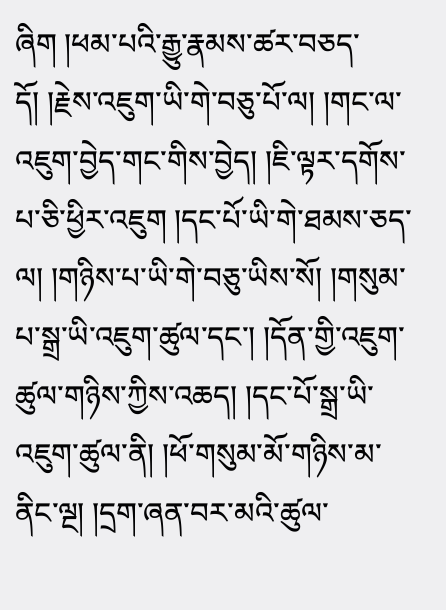ཞིག །ཕམ་པའི་རྒྱུ་རྣམས་ཚར་བཅད་དོ། །རྗེས་འཇུག་ཡི་གེ་བཅུ་པོ་ལ། །གང་ལ་འཇུག་བྱེད་གང་གིས་བྱེད། །ཇི་ལྟར་དགོས་པ་ཅི་ཕྱིར་འཇུག །དང་པོ་ཡི་གེ་ཐམས་ཅད་ལ། །གཉིས་པ་ཡི་གེ་བཅུ་ཡིས་སོ། །གསུམ་པ་སྒྲ་ཡི་འཇུག་ཚུལ་དང་། །དོན་གྱི་འཇུག་ཚུལ་གཉིས་ཀྱིས་འཆད། །དང་པོ་སྒྲ་ཡི་འཇུག་ཚུལ་ནི། །ཕོ་གསུམ་མོ་གཉིས་མ་ནིང་ལྔ། །དྲག་ཞན་བར་མའི་ཚུལ་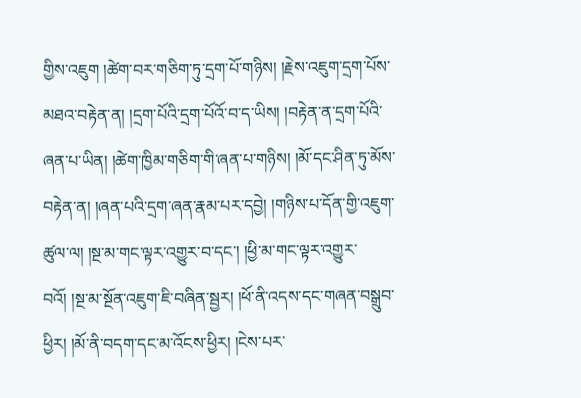གྱིས་འཇུག །ཚེག་བར་གཅིག་ཏུ་དྲག་པོ་གཉིས། །རྗེས་འཇུག་དྲག་པོས་མཐའ་བརྟེན་ན། །དྲག་པོའི་དྲག་པོའོ་བ་ད་ཡིས། །བརྟེན་ན་དྲག་པོའི་ཞན་པ་ཡིན། །ཚེག་ཁྱིམ་གཅིག་གི་ཞན་པ་གཉིས། །མོ་དང་ཤིན་ཏུ་མོས་བརྟེན་ན། །ཞན་པའི་དྲག་ཞན་རྣམ་པར་དབྱེ། །གཉིས་པ་དོན་གྱི་འཇུག་ཚུལ་ལ། །སྔ་མ་གང་ལྟར་འགྱུར་བ་དང་། །ཕྱི་མ་གང་ལྟར་འགྱུར་བའོ། །སྔ་མ་སྔོན་འཇུག་ཇི་བཞིན་སྦྱར། །ཕོ་ནི་འདས་དང་གཞན་བསྒྲུབ་ཕྱིར། །མོ་ནི་བདག་དང་མ་འོངས་ཕྱིར། །ངེས་པར་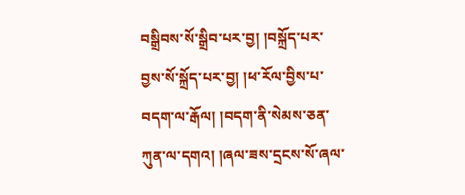བསྒྲིབས་སོ་སྒྲིབ་པར་བྱ། །བསྐྲོད་པར་བྱས་སོ་སྐྲོད་པར་བྱ། །ཕ་རོལ་བྱིས་པ་བདག་ལ་རྒོལ། །བདག་ནི་སེམས་ཅན་ཀུན་ལ་དགའ། །ཞལ་ཟས་དྲངས་སོ་ཞལ་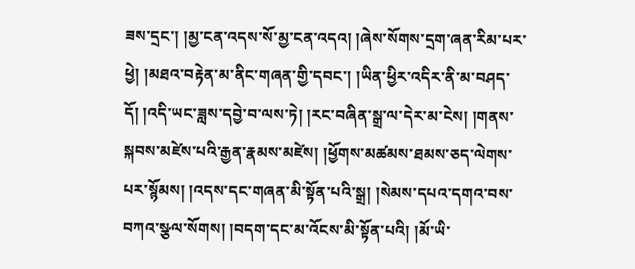ཟས་དྲང་། །མྱ་ངན་འདས་སོ་མྱ་ངན་འདའ། །ཞེས་སོགས་དྲག་ཞན་རིམ་པར་ཕྱེ། །མཐའ་བརྟེན་མ་ནིང་གཞན་གྱི་དབང་། །ཡིན་ཕྱིར་འདིར་ནི་མ་བཤད་དོ། །འདི་ཡང་ཟླས་དབྱེ་བ་ལས་ཏེ། །རང་བཞིན་སྒྲ་ལ་དེར་མ་ངེས། །གནས་སྐབས་མཛེས་པའི་རྒྱན་རྣམས་མཛེས། །ཕྱོགས་མཚམས་ཐམས་ཅད་ལེགས་པར་སྙོམས། །འདས་དང་གཞན་མི་སྟོན་པའི་སྒྲ། །སེམས་དཔའ་དགའ་བས་བཀའ་སྩལ་སོགས། །བདག་དང་མ་འོངས་མི་སྟོན་པའི། །མོ་ཡི་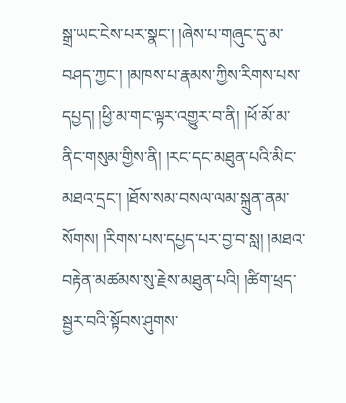སྒྲ་ཡང་ངེས་པར་སྣང་། །ཞེས་པ་གཞུང་དུ་མ་བཤད་ཀྱང་། །མཁས་པ་རྣམས་ཀྱིས་རིགས་པས་དཔྱད། །ཕྱི་མ་གང་ལྟར་འགྱུར་བ་ནི། །ཕོ་མོ་མ་ནིང་གསུམ་གྱིས་ནི། །རང་དང་མཐུན་པའི་མིང་མཐའ་དྲང་། །ཐོས་སམ་བསལ་ལམ་སྐྲུན་ནམ་སོགས། །རིགས་པས་དཔྱད་པར་བྱ་བ་སླ། །མཐའ་བརྟེན་མཚམས་སུ་རྗེས་མཐུན་པའི། །ཚིག་ཕྲད་སྦྱར་བའི་སྟོབས་ཤུགས་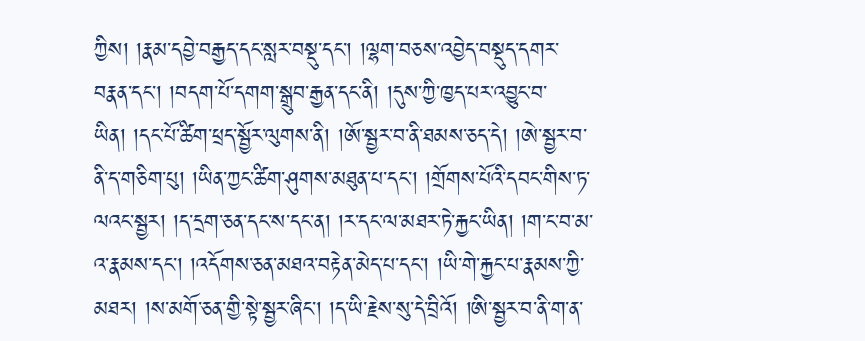ཀྱིས། །རྣམ་དབྱེ་བརྒྱད་དང་སླར་བསྡུ་དང་། །ལྷག་བཅས་འབྱེད་བསྡུད་དགར་བརྣན་དང་། །བདག་པོ་དགག་སྒྲུབ་རྒྱན་དང་ནི། །དུས་ཀྱི་ཁྱད་པར་འབྱུང་བ་ཡིན། །དང་པོ་ཚིག་ཕྲད་སྦྱོར་ལུགས་ནི། །ཨོ་སྦྱར་བ་ནི་ཐམས་ཅད་དེ། །ཨེ་སྦྱར་བ་ནི་ད་གཅིག་པུ། །ཡིན་ཀྱང་ཚིག་ཤུགས་མཐུན་པ་དང་། །གྲོགས་པོའི་དབང་གིས་ཏ་ལའང་སྦྱར། །ད་དྲག་ཅན་དང་ས་དང་ན། །ར་དང་ལ་མཐར་ཏེ་རྐྱང་ཡིན། །ག་ང་བ་མ་འ་རྣམས་དང་། །འདོགས་ཅན་མཐའ་བརྟེན་མེད་པ་དང་། །ཡི་གེ་རྐྱང་པ་རྣམས་ཀྱི་མཐར། །ས་མགོ་ཅན་གྱི་སྟེ་སྦྱར་ཞིང་། །ད་ཡི་རྗེས་སུ་དེ་བྲིའོ། །ཨི་སྦྱར་བ་ནི་ག་ན་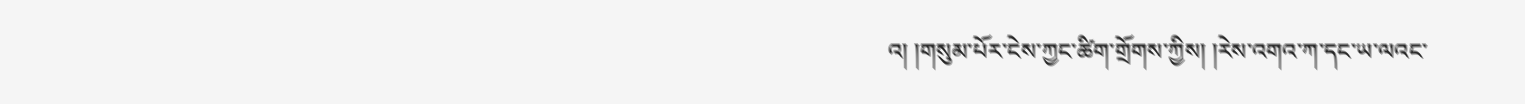འ། །གསུམ་པོར་ངེས་ཀྱང་ཚིག་གྲོགས་ཀྱིས། །རེས་འགའ་ཀ་དང་ཡ་ལའང་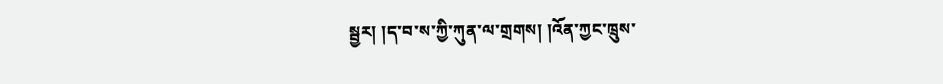སྦྱར། །ད་བ་ས་ཀྱི་ཀུན་ལ་གྲགས། །འོན་ཀྱང་ཁྲུས་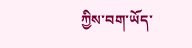ཀྱིས་བག་ཡོད་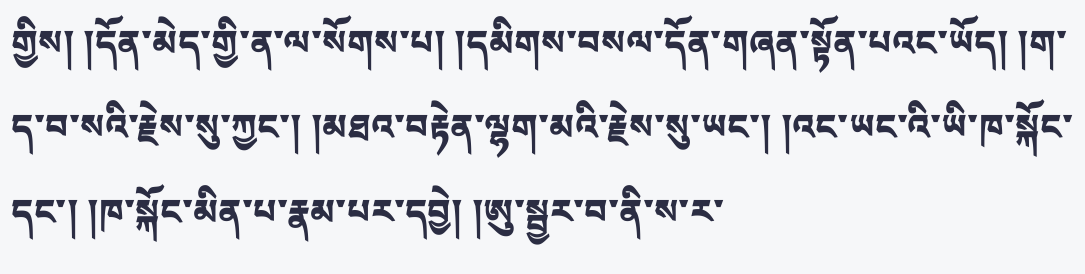གྱིས། །དོན་མེད་གྱི་ན་ལ་སོགས་པ། །དམིགས་བསལ་དོན་གཞན་སྟོན་པའང་ཡོད། །ག་ད་བ་སའི་རྗེས་སུ་ཀྱང་། །མཐའ་བརྟེན་ལྷག་མའི་རྗེས་སུ་ཡང་། །འང་ཡང་འི་ཡི་ཁ་སྐོང་དང་། །ཁ་སྐོང་མིན་པ་རྣམ་པར་དབྱེ། །ཨུ་སྦྱར་བ་ནི་ས་ར་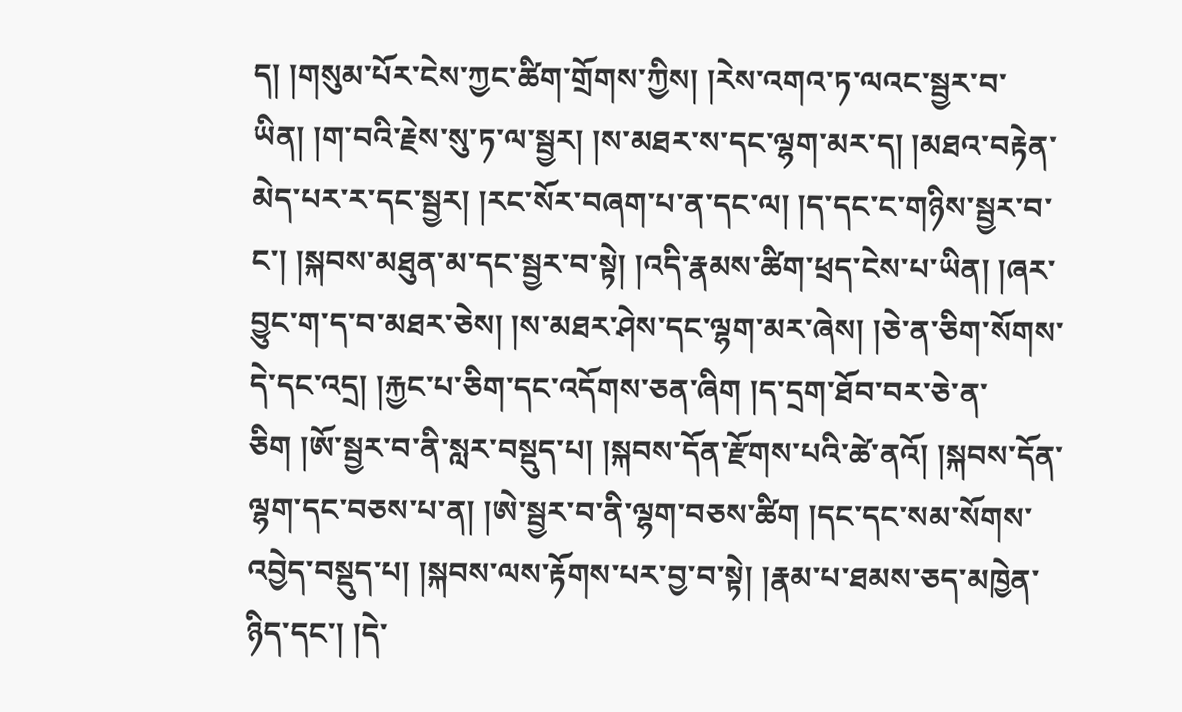ད། །གསུམ་པོར་ངེས་ཀྱང་ཚིག་གྲོགས་ཀྱིས། །རེས་འགའ་ཏ་ལའང་སྦྱར་བ་ཡིན། །ག་བའི་རྗེས་སུ་ཏ་ལ་སྦྱར། །ས་མཐར་ས་དང་ལྷག་མར་ད། །མཐའ་བརྟེན་མེད་པར་ར་དང་སྦྱར། །རང་སོར་བཞག་པ་ན་དང་ལ། །ད་དང་ང་གཉིས་སྦྱར་བ་ང་། །སྐབས་མཐུན་མ་དང་སྦྱར་བ་སྟེ། །འདི་རྣམས་ཚིག་ཕྲད་ངེས་པ་ཡིན། །ཞར་བྱུང་ག་ད་བ་མཐར་ཅེས། །ས་མཐར་ཤེས་དང་ལྷག་མར་ཞེས། །ཅེ་ན་ཅིག་སོགས་དེ་དང་འདྲ། །རྐྱང་པ་ཅིག་དང་འདོགས་ཅན་ཞིག །ད་དྲག་ཐོབ་བར་ཅེ་ན་ཅིག །ཨོ་སྦྱར་བ་ནི་སླར་བསྡུད་པ། །སྐབས་དོན་རྫོགས་པའི་ཚེ་ནའོ། །སྐབས་དོན་ལྷག་དང་བཅས་པ་ན། །ཨེ་སྦྱར་བ་ནི་ལྷག་བཅས་ཚིག །དང་དང་སམ་སོགས་འབྱེད་བསྡུད་པ། །སྐབས་ལས་རྟོགས་པར་བྱ་བ་སྟེ། །རྣམ་པ་ཐམས་ཅད་མཁྱེན་ཉིད་དང་། །དེ་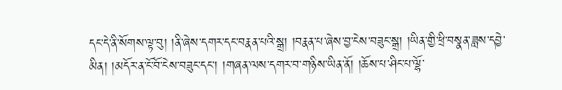དང་དེ་ནི་སོགས་ལྟ་བུ། །ནི་ཞེས་དགར་དང་བརྣན་པའི་སྒྲ། །བརྣན་པ་ཞེས་བྱ་ངེས་བཟུང་སྒྲ། །ཡིན་གྱི་ཕྲི་བསྣན་ཟླས་དབྱེ་མིན། །མདོར་ན་ངོ་བོ་ངེས་བཟུང་དང་། །གཞན་ལས་དགར་བ་གཉིས་ཡིན་ནོ། །ཆོས་པ་ཤིང་པ་ལྷོ་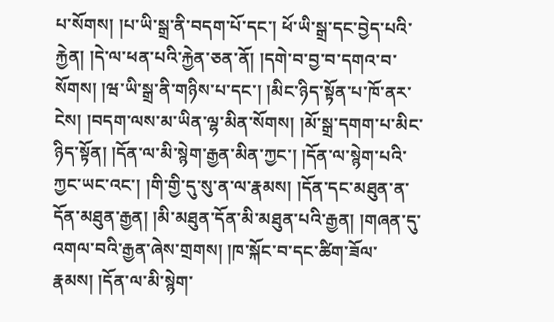པ་སོགས། །པ་ཡི་སྒྲ་ནི་བདག་པོ་དང་། ཕོ་ཡི་སྒྲ་དང་བྱེད་པའི་རྐྱེན། །དེ་ལ་ཕན་པའི་རྐྱེན་ཅན་ནོ། །དགེ་བ་བྱ་བ་དགའ་བ་སོགས། །ཝ་ཡི་སྒྲ་ནི་གཉིས་པ་དང་། །མིང་ཉིད་སྟོན་པ་ཁོ་ནར་ངེས། །བདག་ལས་མ་ཡིན་ལྷ་མིན་སོགས། །མོ་སྒྲ་དགག་པ་མིང་ཉིད་སྟོན། །དོན་ལ་མི་སྙེག་རྒྱན་མིན་ཀྱང་། །དོན་ལ་སྙེག་པའི་ཀྱང་ཡང་འང་། །གི་གྱི་དུ་སུ་ན་ལ་རྣམས། །དོན་དང་མཐུན་ན་དོན་མཐུན་རྒྱན། །མི་མཐུན་དོན་མི་མཐུན་པའི་རྒྱན། །གཞན་དུ་འགལ་བའི་རྒྱན་ཞེས་གྲགས། །ཁ་སྐོང་བ་དང་ཚིག་ཟོལ་རྣམས། །དོན་ལ་མི་སྙེག་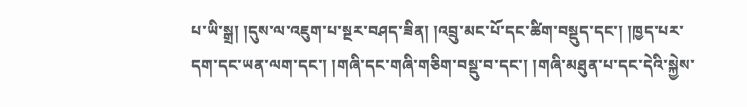པ་ཡི་སྒྲ། །དུས་ལ་འཇུག་པ་སྔར་བཤད་ཟིན། །འབྲུ་མང་པོ་དང་ཚིག་བསྡུད་དང་། །ཁྱད་པར་དག་དང་ཡན་ལག་དང་། །གཞི་དང་གཞི་གཅིག་བསྡུ་བ་དང་། །གཞི་མཐུན་པ་དང་དེའི་སྐྱེས་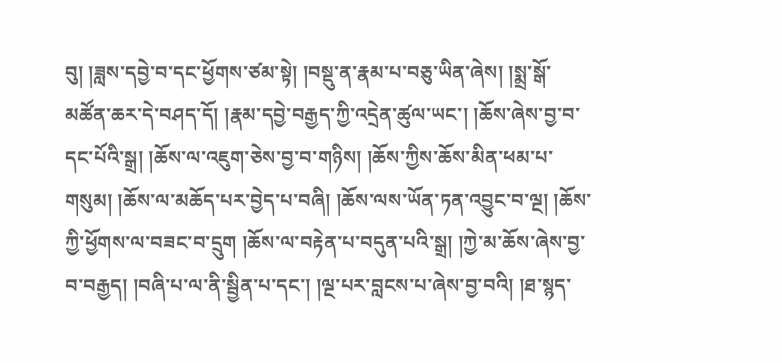བུ། །ཟླས་དབྱེ་བ་དང་ཕྱོགས་ཙམ་སྟེ། །བསྡུ་ན་རྣམ་པ་བཅུ་ཡིན་ཞེས། །སྨྲ་སྒོ་མཚོན་ཆར་དེ་བཤད་དོ། །རྣམ་དབྱེ་བརྒྱད་ཀྱི་འདྲེན་ཚུལ་ཡང་། །ཆོས་ཞེས་བྱ་བ་དང་པོའི་སྒྲ། །ཆོས་ལ་འཇུག་ཅེས་བྱ་བ་གཉིས། །ཆོས་ཀྱིས་ཆོས་མིན་ཕམ་པ་གསུམ། །ཆོས་ལ་མཆོད་པར་བྱེད་པ་བཞི། །ཆོས་ལས་ཡོན་ཏན་འབྱུང་བ་ལྔ། །ཆོས་ཀྱི་ཕྱོགས་ལ་བཟང་བ་དྲུག །ཆོས་ལ་བརྟེན་པ་བདུན་པའི་སྒྲ། །ཀྱེ་མ་ཆོས་ཞེས་བྱ་བ་བརྒྱད། །བཞི་པ་ལ་ནི་སྦྱིན་པ་དང་། །ལྔ་པར་བླངས་པ་ཞེས་བྱ་བའི། །ཐ་སྙད་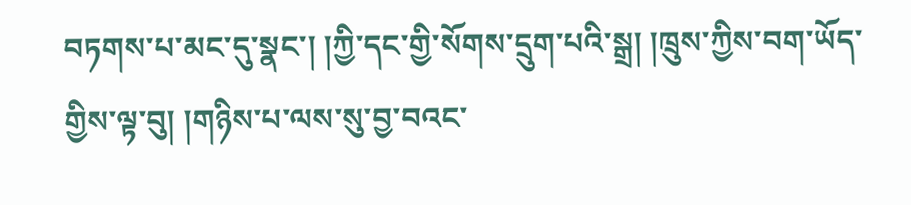བཏགས་པ་མང་དུ་སྣང་། །ཀྱི་དང་གྱི་སོགས་དྲུག་པའི་སྒྲ། །ཁྲུས་ཀྱིས་བག་ཡོད་གྱིས་ལྟ་བུ། །གཉིས་པ་ལས་སུ་བྱ་བའང་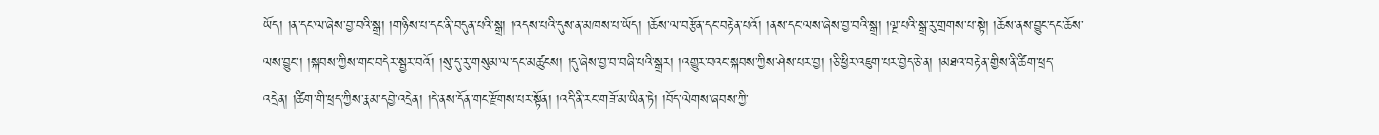ཡོད། །ན་དང་ལ་ཞེས་བྱ་བའི་སྒྲ། །གཉིས་པ་དང་ནི་བདུན་པའི་སྒྲ། །འདས་པའི་དུས་ན་མཁས་པ་ཡོད། །ཆོས་ལ་བརྩོན་དང་བརྟེན་པའོ། །ནས་དང་ལས་ཞེས་བྱ་བའི་སྒྲ། །ལྔ་པའི་སྒྲ་རུ་གྲགས་པ་སྟེ། །ཆོས་ནས་བྱུང་དང་ཆོས་ལས་བྱུང་། །སྐབས་ཀྱིས་གང་བདེར་སྦྱར་བའོ། །སུ་དུ་རུ་གསུམ་ལ་དང་མཚུངས། །དུ་ཞེས་བྱ་བ་བཞི་པའི་སྒྲར། །འགྱུར་བའང་སྐབས་ཀྱིས་ཤེས་པར་བྱ། །ཅི་ཕྱིར་འཇུག་པར་བྱེད་ཅེ་ན། །མཐའ་བརྟེན་གྱིས་ནི་ཚིག་ཕྲད་འདྲེན། །ཚིག་གི་ཕྲད་ཀྱིས་རྣམ་དབྱེ་འདྲེན། །དེ་ནས་དོན་གང་རྫོགས་པར་སྟོན། །འདི་ནི་རང་གཟོ་མ་ཡིན་ཏེ། །བོད་ལེགས་ཞབས་ཀྱི་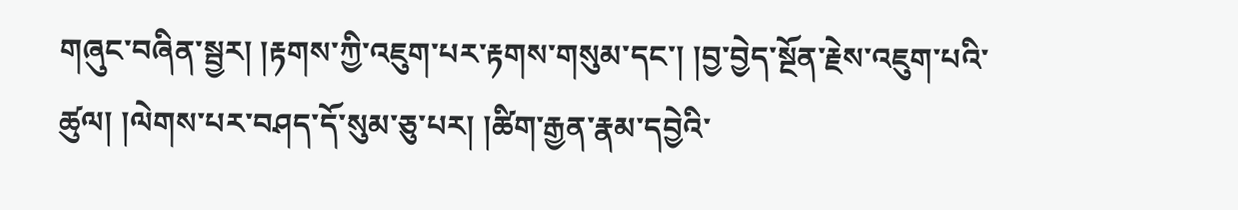གཞུང་བཞིན་སྦྱར། །རྟགས་ཀྱི་འཇུག་པར་རྟགས་གསུམ་དང་། །བྱ་བྱེད་སྔོན་རྗེས་འཇུག་པའི་ཚུལ། །ལེགས་པར་བཤད་དོ་སུམ་ཅུ་པར། །ཚིག་རྒྱན་རྣམ་དབྱེའི་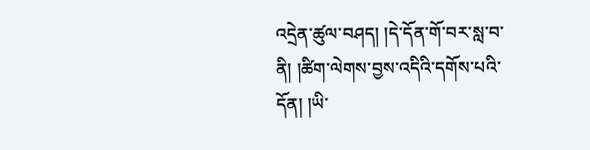འདྲེན་ཚུལ་བཤད། །དེ་དོན་གོ་བར་སླ་བ་ནི། །ཚིག་ལེགས་བྱས་འདིའི་དགོས་པའི་དོན། །ཡི་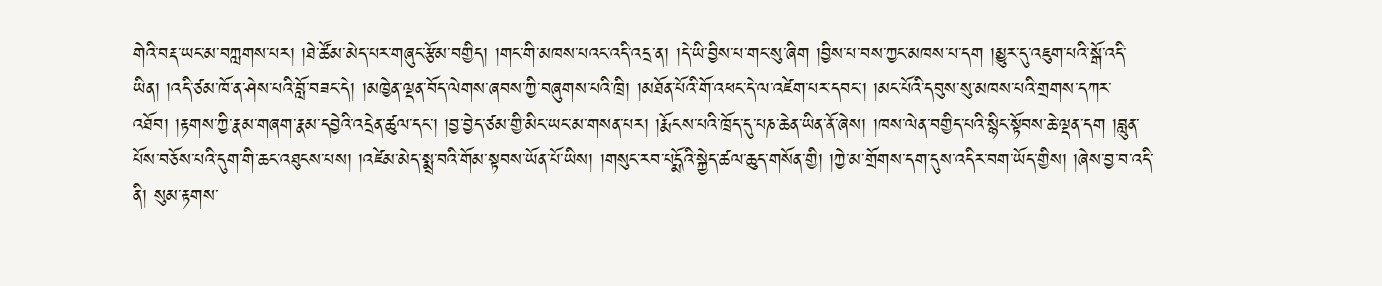གེའི་བརྡ་ཡང་མ་བཀླགས་པར། །ཐེ་ཚོམ་མེད་པར་གཞུང་རྩོམ་བགྱིད། །གང་གི་མཁས་པའང་འདི་འདྲ་ན། །དེ་ཡི་བྱིས་པ་གང་སུ་ཞིག །བྱིས་པ་བས་ཀྱང་མཁས་པ་དག །མྱུར་དུ་འཇུག་པའི་སྒོ་འདི་ཡིན། །འདི་ཙམ་ཁོ་ན་ཤེས་པའི་བློ་བཟང་དེ། །མཁྱེན་ལྡན་བོད་ལེགས་ཞབས་ཀྱི་བཞུགས་པའི་ཁྲི། །མཐོན་པོའི་གོ་འཕང་དེ་ལ་འཛེག་པར་དབང་། །མང་པོའི་དབུས་སུ་མཁས་པའི་གྲགས་དཀར་འཐོབ། །རྟགས་ཀྱི་རྣམ་གཞག་རྣམ་དབྱེའི་འདྲེན་ཚུལ་དང་། །བྱ་བྱེད་ཙམ་གྱི་མིང་ཡང་མ་གསན་པར། །རྨོངས་པའི་ཁྲོད་དུ་པཎ་ཆེན་ཡིན་ནོ་ཞེས། །ཁས་ལེན་བགྱིད་པའི་སྙིང་སྟོབས་ཆེ་ལྡན་དག །བླུན་པོས་བཅོས་པའི་དུག་གི་ཆང་འཐུངས་པས། །འཛེམ་མེད་སྨྲ་བའི་གོམ་སྟབས་ཡོན་པོ་ཡིས། །གསུང་རབ་པདྨོའི་སྐྱེད་ཚལ་ཆུད་གསོན་གྱི། །ཀྱེ་མ་གྲོགས་དག་དུས་འདིར་བག་ཡོད་གྱིས། །ཞེས་བྱ་བ་འདི་ནི། སུམ་རྟགས་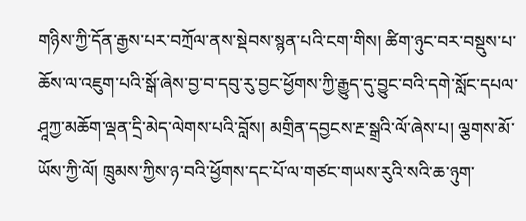གཉིས་ཀྱི་དོན་རྒྱས་པར་བཀྲོལ་ནས་སྡེབས་སྙན་པའི་ངག་གིས། ཚིག་ཉུང་བར་བསྡུས་པ་ཆོས་ལ་འཇུག་པའི་སྒོ་ཞེས་བྱ་བ་དབུ་རུ་བྱང་ཕྱོགས་ཀྱི་རྒྱུད་དུ་བྱུང་བའི་དགེ་སློང་དཔལ་ཤཱཀྱ་མཆོག་ལྡན་དྲི་མེད་ལེགས་པའི་བློས། མགྲིན་དབྱངས་རྔ་སྒྲའི་ལོ་ཞེས་པ། ལྕགས་མོ་ཡོས་ཀྱི་ལོ། ཁྲུམས་ཀྱིས་ཉ་བའི་ཕྱོགས་དང་པོ་ལ་གཙང་གཡས་རུའི་སའི་ཆ་ཉུག་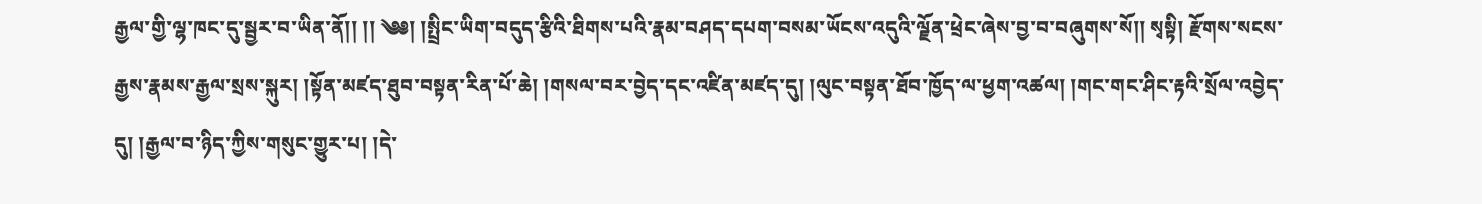རྒྱལ་གྱི་ལྷ་ཁང་དུ་སྦྱར་བ་ཡིན་ནོ།། །། ༄༅། །སྤྲིང་ཡིག་བདུད་རྩིའི་ཐིགས་པའི་རྣམ་བཤད་དཔག་བསམ་ཡོངས་འདུའི་ལྗོན་ཕྲེང་ཞེས་བྱ་བ་བཞུགས་སོ།། སྭསྟི། རྫོགས་སངས་རྒྱས་རྣམས་རྒྱལ་སྲས་སྐུར། །སྟོན་མཛད་ཐུབ་བསྟན་རིན་པོ་ཆེ། །གསལ་བར་བྱེད་དང་འཛིན་མཛད་དུ། །ལུང་བསྟན་ཐོབ་ཁྱོད་ལ་ཕྱག་འཚལ། །གང་གང་ཤིང་རྟའི་སྲོལ་འབྱེད་དུ། །རྒྱལ་བ་ཉིད་ཀྱིས་གསུང་གྱུར་པ། །དེ་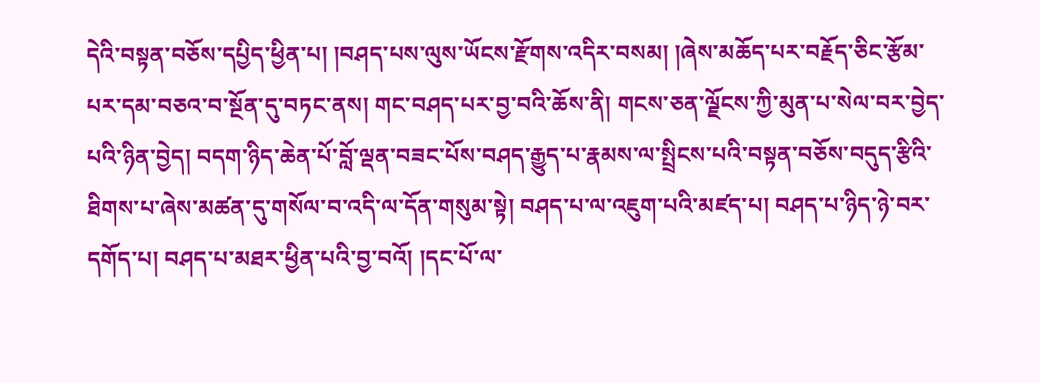དེའི་བསྟན་བཅོས་དཔྱིད་ཕྱིན་པ། །བཤད་པས་ལུས་ཡོངས་རྫོགས་འདིར་བསམ། །ཞེས་མཆོད་པར་བརྗོད་ཅིང་རྩོམ་པར་དམ་བཅའ་བ་སྔོན་དུ་བཏང་ནས། གང་བཤད་པར་བྱ་བའི་ཆོས་ནི། གངས་ཅན་ལྗོངས་ཀྱི་མུན་པ་སེལ་བར་བྱེད་པའི་ཉིན་བྱེད། བདག་ཉིད་ཆེན་པོ་བློ་ལྡན་བཟང་པོས་བཤད་རྒྱུད་པ་རྣམས་ལ་སྤྲིངས་པའི་བསྟན་བཅོས་བདུད་རྩིའི་ཐིགས་པ་ཞེས་མཚན་དུ་གསོལ་བ་འདི་ལ་དོན་གསུམ་སྟེ། བཤད་པ་ལ་འཇུག་པའི་མཛད་པ། བཤད་པ་ཉིད་ཉེ་བར་དགོད་པ། བཤད་པ་མཐར་ཕྱིན་པའི་བྱ་བའོ། །དང་པོ་ལ་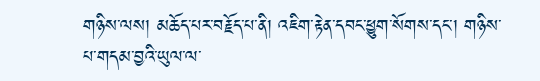གཉིས་ལས། མཆོད་པར་བརྗོད་པ་ནི། འཇིག་རྟེན་དབང་ཕྱུག་སོགས་དང་། གཉིས་པ་གདམ་བྱའི་ཡུལ་ལ་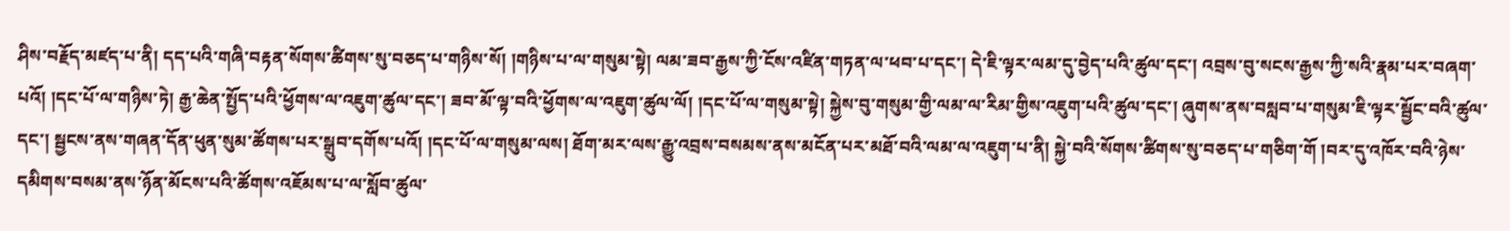ཤིས་བརྗོད་མཛད་པ་ནི། དད་པའི་གཞི་བརྟན་སོགས་ཚིགས་སུ་བཅད་པ་གཉིས་སོ། །གཉིས་པ་ལ་གསུམ་སྟེ། ལམ་ཟབ་རྒྱས་ཀྱི་ངོས་འཛིན་གཏན་ལ་ཕབ་པ་དང་། དེ་ཇི་ལྟར་ལམ་དུ་བྱེད་པའི་ཚུལ་དང་། འབྲས་བུ་སངས་རྒྱས་ཀྱི་སའི་རྣམ་པར་བཞག་པའོ། །དང་པོ་ལ་གཉིས་ཏེ། རྒྱ་ཆེན་སྤྱོད་པའི་ཕྱོགས་ལ་འཇུག་ཚུལ་དང་། ཟབ་མོ་ལྟ་བའི་ཕྱོགས་ལ་འཇུག་ཚུལ་ལོ། །དང་པོ་ལ་གསུམ་སྟེ། སྐྱེས་བུ་གསུམ་གྱི་ལམ་ལ་རིམ་གྱིས་འཇུག་པའི་ཚུལ་དང་། ཞུགས་ནས་བསླབ་པ་གསུམ་ཇི་ལྟར་སྦྱོང་བའི་ཚུལ་དང་། སྦྱངས་ནས་གཞན་དོན་ཕུན་སུམ་ཚོགས་པར་སྒྲུབ་དགོས་པའོ། །དང་པོ་ལ་གསུམ་ལས། ཐོག་མར་ལས་རྒྱུ་འབྲས་བསམས་ནས་མངོན་པར་མཐོ་བའི་ལམ་ལ་འཇུག་པ་ནི། སྐྱེ་བའི་སོགས་ཚིགས་སུ་བཅད་པ་གཅིག་གོ །བར་དུ་འཁོར་བའི་ཉེས་དམིགས་བསམ་ནས་ཉོན་མོངས་པའི་ཚོགས་འཇོམས་པ་ལ་སློབ་ཚུལ་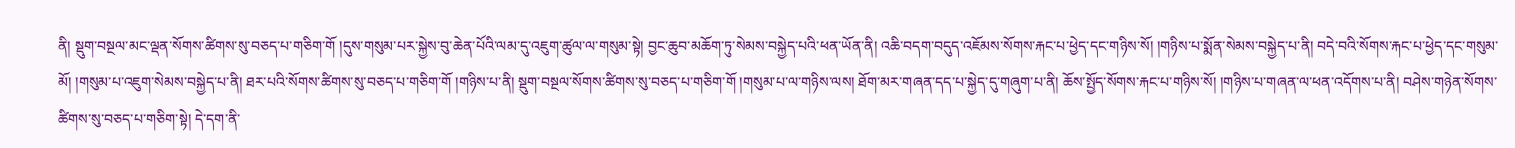ནི། སྡུག་བསྔལ་མང་ལྡན་སོགས་ཚིགས་སུ་བཅད་པ་གཅིག་གོ །དུས་གསུམ་པར་སྐྱེས་བུ་ཆེན་པོའི་ལམ་དུ་འཇུག་ཚུལ་ལ་གསུམ་སྟེ། བྱང་ཆུབ་མཆོག་ཏུ་སེམས་བསྐྱེད་པའི་ཕན་ཡོན་ནི། འཆི་བདག་བདུད་འཇོམས་སོགས་རྐང་པ་ཕྱེད་དང་གཉིས་སོ། །གཉིས་པ་སྨོན་སེམས་བསྐྱེད་པ་ནི། བདེ་བའི་སོགས་རྐང་པ་ཕྱེད་དང་གསུམ་མོ། །གསུམ་པ་འཇུག་སེམས་བསྐྱེད་པ་ནི། ཐར་པའི་སོགས་ཚིགས་སུ་བཅད་པ་གཅིག་གོ །གཉིས་པ་ནི། སྡུག་བསྔལ་སོགས་ཚིགས་སུ་བཅད་པ་གཅིག་གོ །གསུམ་པ་ལ་གཉིས་ལས། ཐོག་མར་གཞན་དད་པ་སྐྱེད་དུ་གཞུག་པ་ནི། ཆོས་སྤྱོད་སོགས་རྐང་པ་གཉིས་སོ། །གཉིས་པ་གཞན་ལ་ཕན་འདོགས་པ་ནི། བཤེས་གཉེན་སོགས་ཚིགས་སུ་བཅད་པ་གཅིག་སྟེ། དེ་དག་ནི་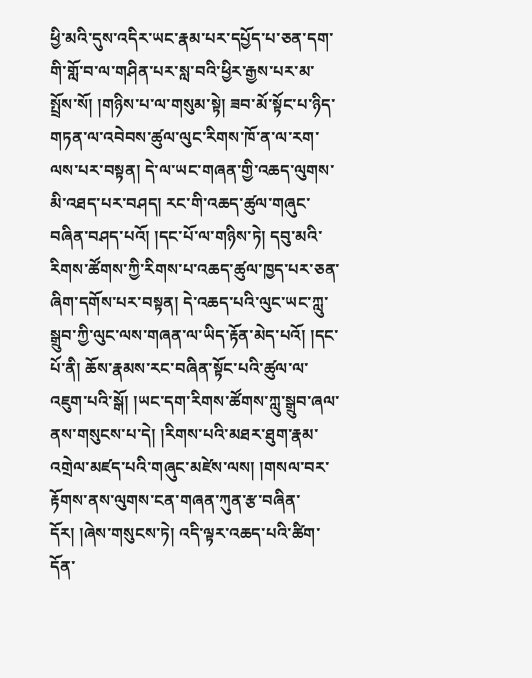ཕྱི་མའི་དུས་འདིར་ཡང་རྣམ་པར་དཔྱོད་པ་ཅན་དག་གི་གློ་བ་ལ་གཤིན་པར་སླ་བའི་ཕྱིར་རྒྱས་པར་མ་སྤྲོས་སོ། །གཉིས་པ་ལ་གསུམ་སྟེ། ཟབ་མོ་སྟོང་པ་ཉིད་གཏན་ལ་འབེབས་ཚུལ་ལུང་རིགས་ཁོ་ན་ལ་རག་ལས་པར་བསྟན། དེ་ལ་ཡང་གཞན་གྱི་འཆད་ལུགས་མི་འཐད་པར་བཤད། རང་གི་འཆད་ཚུལ་གཞུང་བཞིན་བཤད་པའོ། །དང་པོ་ལ་གཉིས་ཏེ། དབུ་མའི་རིགས་ཚོགས་ཀྱི་རིགས་པ་འཆད་ཚུལ་ཁྱད་པར་ཅན་ཞིག་དགོས་པར་བསྟན། དེ་འཆད་པའི་ལུང་ཡང་ཀླུ་སྒྲུབ་ཀྱི་ལུང་ལས་གཞན་ལ་ཡིད་རྟོན་མེད་པའོ། །དང་པོ་ནི། ཆོས་རྣམས་རང་བཞིན་སྟོང་པའི་ཚུལ་ལ་འཇུག་པའི་སྒོ། །ཡང་དག་རིགས་ཚོགས་ཀླུ་སྒྲུབ་ཞལ་ནས་གསུངས་པ་དེ། །རིགས་པའི་མཐར་ཐུག་རྣམ་འགྲེལ་མཛད་པའི་གཞུང་མཛེས་ལས། །གསལ་བར་རྟོགས་ནས་ལུགས་ངན་གཞན་ཀུན་རྩ་བཞིན་དོར། །ཞེས་གསུངས་ཏེ། འདི་ལྟར་འཆད་པའི་ཚིག་དོན་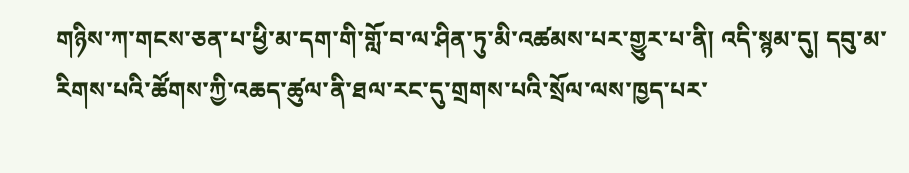གཉིས་ཀ་གངས་ཅན་པ་ཕྱི་མ་དག་གི་གློ་བ་ལ་ཤིན་ཏུ་མི་འཚམས་པར་གྱུར་པ་ནི། འདི་སྙམ་དུ། དབུ་མ་རིགས་པའི་ཚོགས་ཀྱི་འཆད་ཚུལ་ནི་ཐལ་རང་དུ་གྲགས་པའི་སྲོལ་ལས་ཁྱད་པར་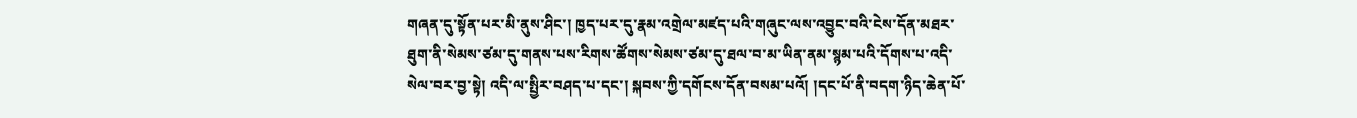གཞན་དུ་སྟོན་པར་མི་ནུས་ཤིང་། ཁྱད་པར་དུ་རྣམ་འགྲེལ་མཛད་པའི་གཞུང་ལས་འབྱུང་བའི་ངེས་དོན་མཐར་ཐུག་ནི་སེམས་ཙམ་དུ་གནས་པས་རིགས་ཚོགས་སེམས་ཙམ་དུ་ཐལ་བ་མ་ཡིན་ནམ་སྙམ་པའི་དོགས་པ་འདི་སེལ་བར་བྱ་སྟེ། འདི་ལ་སྤྱིར་བཤད་པ་དང་། སྐབས་ཀྱི་དགོངས་དོན་བསམ་པའོ། །དང་པོ་ནི་བདག་ཉིད་ཆེན་པོ་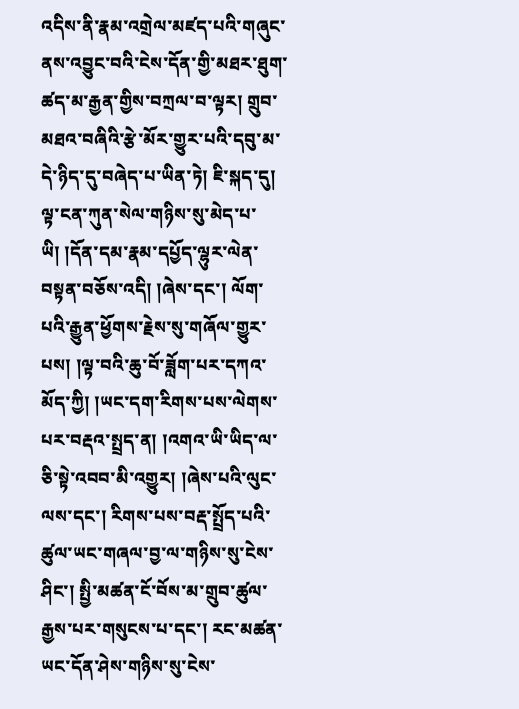འདིས་ནི་རྣམ་འགྲེལ་མཛད་པའི་གཞུང་ནས་འབྱུང་བའི་ངེས་དོན་གྱི་མཐར་ཐུག་ཚད་མ་རྒྱན་གྱིས་བཀྲལ་བ་ལྟར། གྲུབ་མཐའ་བཞིའི་རྩེ་མོར་གྱུར་པའི་དབུ་མ་དེ་ཉིད་དུ་བཞེད་པ་ཡིན་ཏེ། ཇི་སྐད་དུ། ལྟ་ངན་ཀུན་སེལ་གཉིས་སུ་མེད་པ་ཡི། །དོན་དམ་རྣམ་དཔྱོད་ལྷུར་ལེན་བསྟན་བཅོས་འདི། །ཞེས་དང་། ལོག་པའི་རྒྱུན་ཕྱོགས་རྗེས་སུ་གཞོལ་གྱུར་པས། །ལྟ་བའི་ཆུ་བོ་ཟློག་པར་དཀའ་མོད་ཀྱི། །ཡང་དག་རིགས་པས་ལེགས་པར་བརྡའ་སྤྲད་ན། །འགའ་ཡི་ཡིད་ལ་ཅི་སྟེ་འབབ་མི་འགྱུར། །ཞེས་པའི་ལུང་ལས་དང་། རིགས་པས་བརྡ་སྤྲོད་པའི་ཚུལ་ཡང་གཞལ་བྱ་ལ་གཉིས་སུ་ངེས་ཤིང་། སྤྱི་མཚན་ངོ་བོས་མ་གྲུབ་ཚུལ་རྒྱས་པར་གསུངས་པ་དང་། རང་མཚན་ཡང་དོན་ཤེས་གཉིས་སུ་ངེས་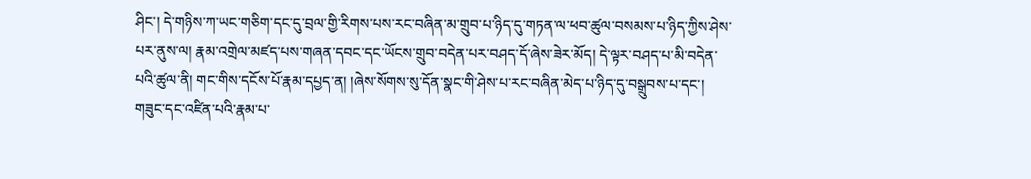ཤིང་། དེ་གཉིས་ཀ་ཡང་གཅིག་དང་དུ་བྲལ་གྱི་རིགས་པས་རང་བཞིན་མ་གྲུབ་པ་ཉིད་དུ་གཏན་ལ་ཕབ་ཚུལ་བསམས་པ་ཉིད་ཀྱིས་ཤེས་པར་ནུས་ལ། རྣམ་འགྲེལ་མཛད་པས་གཞན་དབང་དང་ཡོངས་གྲུབ་བདེན་པར་བཤད་དོ་ཞེས་ཟེར་མོད། དེ་ལྟར་བཤད་པ་མི་བདེན་པའི་ཚུལ་ནི། གང་གིས་དངོས་པོ་རྣམ་དཔྱད་ན། །ཞེས་སོགས་སུ་དོན་སྣང་གི་ཤེས་པ་རང་བཞིན་མེད་པ་ཉིད་དུ་བསྒྲུབས་པ་དང་། གཟུང་དང་འཛིན་པའི་རྣམ་པ་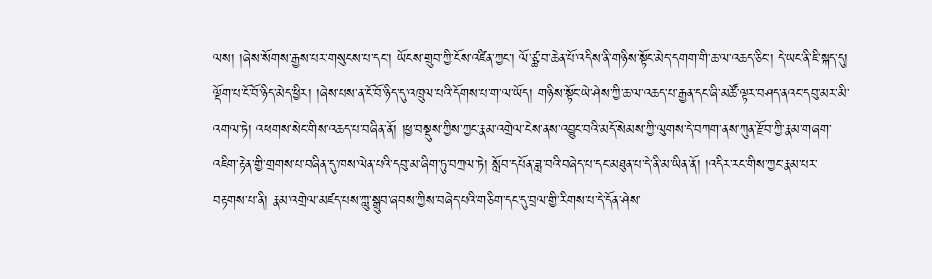ལས། །ཞེས་སོགས་རྒྱས་པར་གསུངས་པ་དང་། ཡོངས་གྲུབ་ཀྱི་ངོས་འཛིན་ཀྱང་། ལོ་ཙྪ་བ་ཆེན་པོ་འདིས་ནི་གཉིས་སྟོང་མེད་དགག་གི་ཆ་ལ་འཆད་ཅིང་། དེ་ཡང་ནི་ཇི་སྐད་དུ། ལྡོག་པ་ངོ་བོ་ཉིད་མེད་ཕྱིར། །ཞེས་པས་ན་ངོ་བོ་ཉིད་དུ་འཁྲུལ་པའི་དོགས་པ་ག་ལ་ཡོད། གཉིས་སྟོང་ཡེ་ཤེས་ཀྱི་ཆ་ལ་འཆད་པ་རྒྱན་དང་ཞི་མཚོ་ལྟར་བཤད་ནའང་དབུ་མར་མི་འགལ་ཏེ། འཕགས་སེང་གིས་འཆད་པ་བཞིན་ནོ། །ཕྱ་བསྡུས་ཀྱིས་ཀྱང་རྣམ་འགྲེལ་ངེས་ནས་འབྱུང་བའི་མདོ་སེམས་ཀྱི་ལུགས་དེ་བཀག་ནས་ཀུན་རྫོབ་ཀྱི་རྣམ་གཞག་འཇིག་རྟེན་གྱི་གྲགས་པ་བཞིན་དུ་ཁས་ལེན་པའི་དབུ་མ་ཞིག་ཏུ་བཀྲལ་ཏེ། སློབ་དཔོན་ཟླ་བའི་བཞེད་པ་དང་མཐུན་པ་དེ་ནི་མ་ཡིན་ནོ། །འདིར་རང་གིས་ཀྱང་རྣམ་པར་བརྟགས་པ་ནི། རྣམ་འགྲེལ་མཛད་པས་ཀླུ་སྒྲུབ་ཞབས་ཀྱིས་བཞེད་པའི་གཅིག་དང་དུ་བྲལ་གྱི་རིགས་པ་དེ་དོན་ཤེས་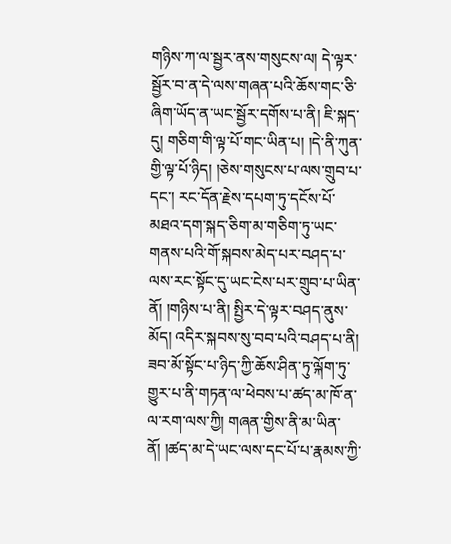གཉིས་ཀ་ལ་སྦྱར་ནས་གསུངས་ལ། དེ་ལྟར་སྦྱོར་བ་ན་དེ་ལས་གཞན་པའི་ཆོས་གང་ཅི་ཞིག་ཡོད་ན་ཡང་སྦྱོར་དགོས་པ་ནི། ཇི་སྐད་དུ། གཅིག་གི་ལྟ་པོ་གང་ཡིན་པ། །དེ་ནི་ཀུན་གྱི་ལྟ་པོ་ཉིད། །ཅེས་གསུངས་པ་ལས་གྲུབ་པ་དང་། རང་དོན་རྗེས་དཔག་ཏུ་དངོས་པོ་མཐའ་དག་སྐད་ཅིག་མ་གཅིག་ཏུ་ཡང་གནས་པའི་གོ་སྐབས་མེད་པར་བཤད་པ་ལས་རང་སྟོང་དུ་ཡང་ངེས་པར་གྲུབ་པ་ཡིན་ནོ། །གཉིས་པ་ནི། སྤྱིར་དེ་ལྟར་བཤད་ནུས་མོད། འདིར་སྐབས་སུ་བབ་པའི་བཤད་པ་ནི། ཟབ་མོ་སྟོང་པ་ཉིད་ཀྱི་ཆོས་ཤིན་ཏུ་ལྐོག་ཏུ་གྱུར་པ་ནི་གཏན་ལ་ཕེབས་པ་ཚད་མ་ཁོ་ན་ལ་རག་ལས་ཀྱི། གཞན་གྱིས་ནི་མ་ཡིན་ནོ། །ཚད་མ་དེ་ཡང་ལས་དང་པོ་པ་རྣམས་ཀྱི་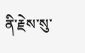ནི་རྗེས་སུ་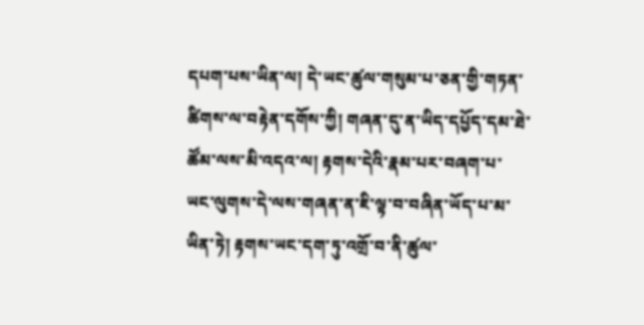དཔག་པས་ཡིན་ལ། དེ་ཡང་ཚུལ་གསུམ་པ་ཅན་གྱི་གཏན་ཚིགས་ལ་བརྟེན་དགོས་ཀྱི། གཞན་དུ་ན་ཡིད་དཔྱོད་དམ་ཐེ་ཚོམ་ལས་མི་འདའ་ལ། རྟགས་དེའི་རྣམ་པར་བཞག་པ་ཡང་ལུགས་དེ་ལས་གཞན་ན་ཇི་ལྟ་བ་བཞིན་ཡོད་པ་མ་ཡིན་ཏེ། རྟགས་ཡང་དག་ཏུ་འགྲོ་བ་ནི་ཚུལ་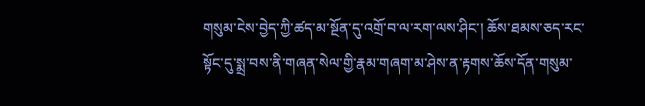གསུམ་ངེས་བྱེད་ཀྱི་ཚད་མ་སྔོན་དུ་འགྲོ་བ་ལ་རག་ལས་ཤིང་། ཆོས་ཐམས་ཅད་རང་སྟོང་དུ་སྨྲ་བས་ནི་གཞན་སེལ་གྱི་རྣམ་གཞག་མ་ཤེས་ན་རྟགས་ཆོས་དོན་གསུམ་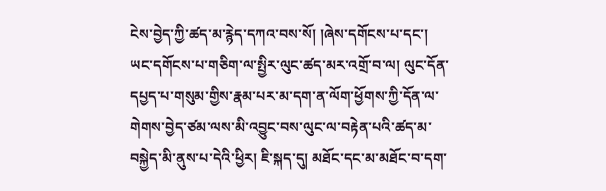ངེས་བྱེད་ཀྱི་ཚད་མ་རྙེད་དཀའ་བས་སོ། །ཞེས་དགོངས་པ་དང་། ཡང་དགོངས་པ་གཅིག་ལ་སྤྱིར་ལུང་ཚད་མར་འགྲོ་བ་ལ། ལུང་དོན་དཔྱད་པ་གསུམ་གྱིས་རྣམ་པར་མ་དག་ན་ལོག་ཕྱོགས་ཀྱི་དོན་ལ་གེགས་བྱེད་ཙམ་ལས་མི་འབྱུང་བས་ལུང་ལ་བརྟེན་པའི་ཚད་མ་བསྐྱེད་མི་ནུས་པ་དེའི་ཕྱིར། ཇི་སྐད་དུ། མཐོང་དང་མ་མཐོང་བ་དག་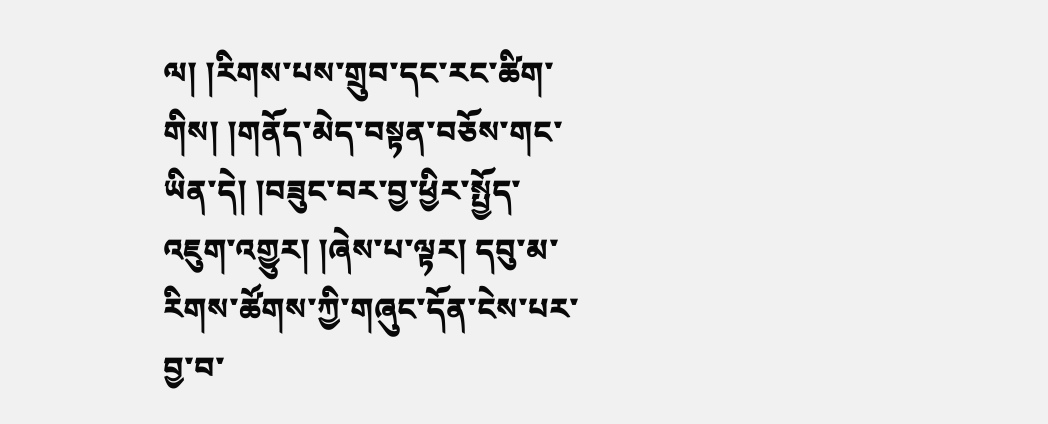ལ། །རིགས་པས་གྲུབ་དང་རང་ཚིག་གིས། །གནོད་མེད་བསྟན་བཅོས་གང་ཡིན་དེ། །བཟུང་བར་བྱ་ཕྱིར་སྤྱོད་འཇུག་འགྱུར། །ཞེས་པ་ལྟར། དབུ་མ་རིགས་ཚོགས་ཀྱི་གཞུང་དོན་ངེས་པར་བྱ་བ་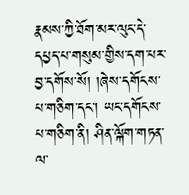རྣམས་ཀྱི་ཐོག་མར་ལུང་དེ་དཔྱད་པ་གསུམ་གྱིས་དག་པར་བྱ་དགོས་སོ། །ཞེས་དགོངས་པ་གཅིག་དང་། ཡང་དགོངས་པ་གཅིག་ནི། ཤིན་ལྐོག་གཏན་ལ་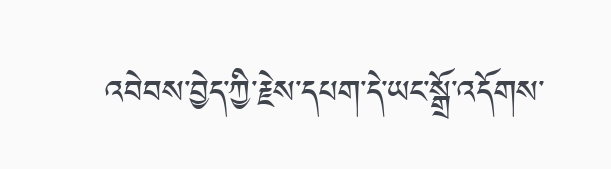འབེབས་བྱེད་ཀྱི་རྗེས་དཔག་དེ་ཡང་སྒྲོ་འདོགས་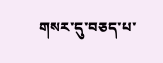གསར་དུ་བཅད་པ་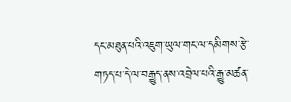དང་མཐུན་པའི་འཇུག་ཡུལ་གང་ལ་དམིགས་རྩེ་གཏད་པ་དེ་ལ་བརྒྱུད་ནས་འབྲེལ་པའི་རྒྱུ་མཚན་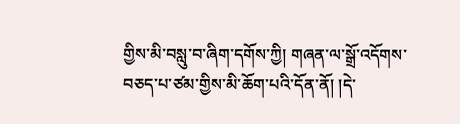གྱིས་མི་བསླུ་བ་ཞིག་དགོས་ཀྱི། གཞན་ལ་སྒྲོ་འདོགས་བཅད་པ་ཙམ་གྱིས་མི་ཆོག་པའི་དོན་ནོ། །དེ་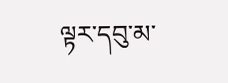ལྟར་དབུ་མ་